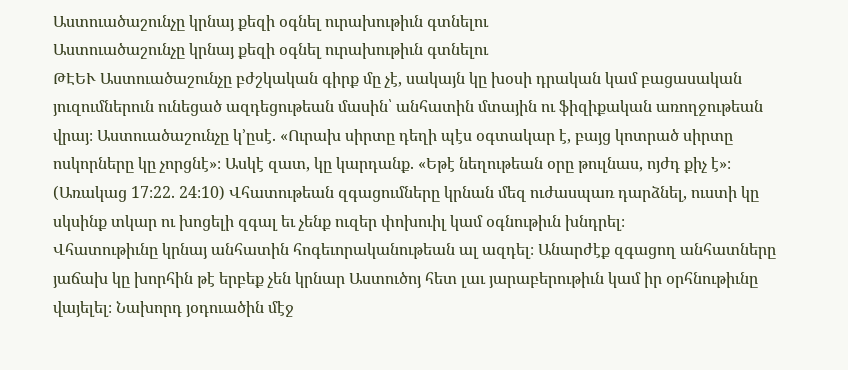Աստուածաշունչը կրնայ քեզի օգնել ուրախութիւն գտնելու
Աստուածաշունչը կրնայ քեզի օգնել ուրախութիւն գտնելու
ԹԷԵՒ Աստուածաշունչը բժշկական գիրք մը չէ, սակայն կը խօսի դրական կամ բացասական յուզումներուն ունեցած ազդեցութեան մասին՝ անհատին մտային ու ֆիզիքական առողջութեան վրայ։ Աստուածաշունչը կ’ըսէ. «Ուրախ սիրտը դեղի պէս օգտակար է, բայց կոտրած սիրտը ոսկորները կը չորցնէ»։ Ասկէ զատ, կը կարդանք. «Եթէ նեղութեան օրը թուլնաս, ոյժդ քիչ է»։ (Առակաց 17։22. 24։10) Վհատութեան զգացումները կրնան մեզ ուժասպառ դարձնել, ուստի կը սկսինք տկար ու խոցելի զգալ եւ չենք ուզեր փոխուիլ կամ օգնութիւն խնդրել։
Վհատութիւնը կրնայ անհատին հոգեւորականութեան ալ ազդել։ Անարժէք զգացող անհատները յաճախ կը խորհին թէ երբեք չեն կրնար Աստուծոյ հետ լաւ յարաբերութիւն կամ իր օրհնութիւնը վայելել։ Նախորդ յօդուածին մէջ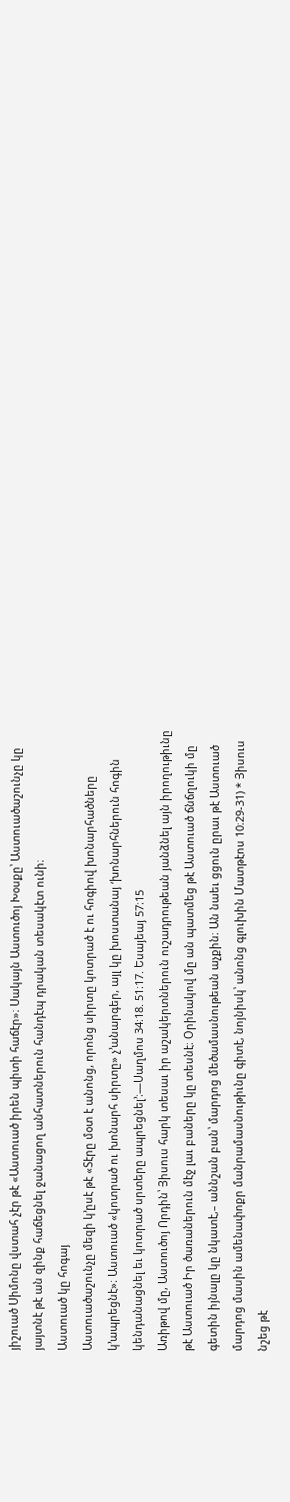յիշուած Սիմոնը վստահ չէր թէ «Աստուած իրեն պիտի հաճէր»։ Սակայն Աստուծոյ Խօսքը՝ Աստուածաշունչը կը յայտնէ թէ ան զինք հաճեցնել ջանացող անհատներուն հանդէպ դրական տեսակէտ ունի։
Աստուած կը հոգայ
Աստուածաշունչը մեզի կ’ըսէ թէ «Տէրը մօտ է անոնց, որոնց սիրտը կոտրած է ու հոգիով խոնարհածները կ’ապրեցնէ»։ Աստուած «կոտրած ու խոնարհ սիրտը» չ’անարգեր, այլ կը խոստանայ ‘խոնարհներուն հոգին կենդանացնել եւ կոտրած սրտերը ապրեցնել’։—Սաղմոս 34։18. 51։17. Եսայեայ 57։15
Առիթով մը, Աստուծոյ Որդին՝ Յիսուս հարկ տեսաւ իր աշակերտներուն ուշադրութեան յանձնել այն իրողութիւնը թէ Աստուած Իր ծառաներուն մէջ լաւ բաները կը տեսնէ։ Օրինակով մը ան պատմեց թէ Աստուած ճնճղուկի մը գետին իյնալը կը նկատէ,– աննշան բան՝ մարդոց մեծամասնութեան աչքին։ Ան նաեւ ցցուն ըրաւ թէ Աստուած մարդոց մասին ամենափոքր մանրամասնութիւնը գիտէ, նոյնիսկ՝ անոնց գլուխին Մատթէոս 10։29-31) * Յիսուս նշեց թէ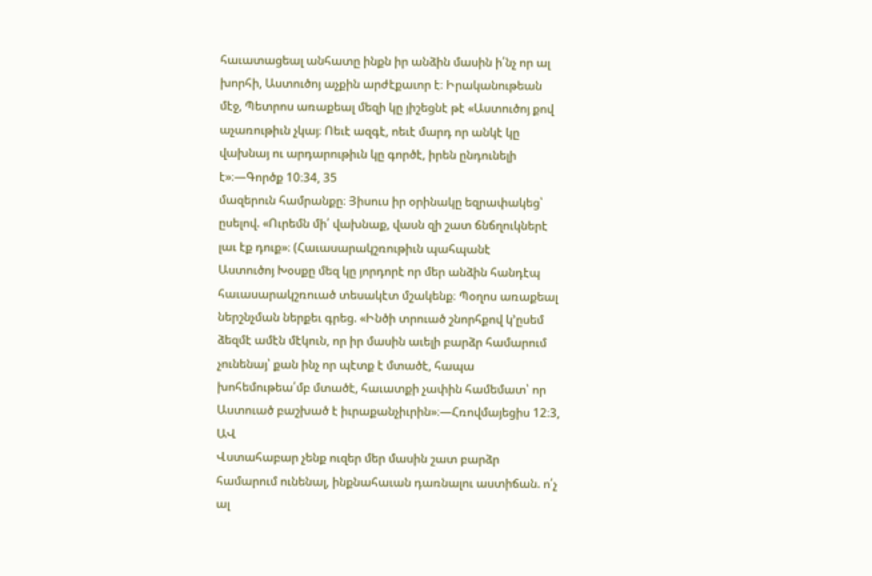հաւատացեալ անհատը ինքն իր անձին մասին ի՛նչ որ ալ խորհի, Աստուծոյ աչքին արժէքաւոր է։ Իրականութեան մէջ, Պետրոս առաքեալ մեզի կը յիշեցնէ թէ «Աստուծոյ քով աչառութիւն չկայ։ Ոեւէ ազգէ, ոեւէ մարդ որ անկէ կը վախնայ ու արդարութիւն կը գործէ, իրեն ընդունելի է»։—Գործք 10։34, 35
մազերուն համրանքը։ Յիսուս իր օրինակը եզրափակեց՝ ըսելով. «Ուրեմն մի՛ վախնաք, վասն զի շատ ճնճղուկներէ լաւ էք դուք»։ (Հաւասարակշռութիւն պահպանէ
Աստուծոյ Խօսքը մեզ կը յորդորէ որ մեր անձին հանդէպ հաւասարակշռուած տեսակէտ մշակենք։ Պօղոս առաքեալ ներշնչման ներքեւ գրեց. «Ինծի տրուած շնորհքով կ’ըսեմ ձեզմէ ամէն մէկուն, որ իր մասին աւելի բարձր համարում չունենայ՝ քան ինչ որ պէտք է մտածէ, հապա խոհեմութեա՛մբ մտածէ, հաւատքի չափին համեմատ՝ որ Աստուած բաշխած է իւրաքանչիւրին»։—Հռովմայեցիս 12։3, ԱՎ
Վստահաբար չենք ուզեր մեր մասին շատ բարձր համարում ունենալ, ինքնահաւան դառնալու աստիճան. ո՛չ ալ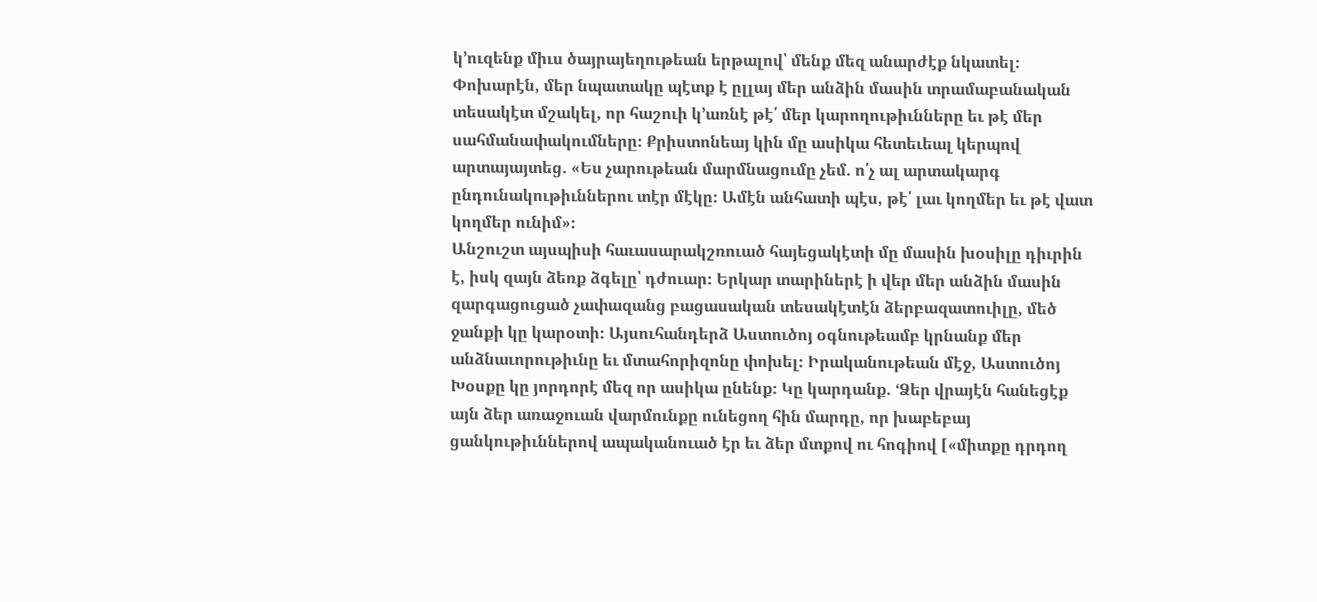կ’ուզենք միւս ծայրայեղութեան երթալով՝ մենք մեզ անարժէք նկատել։ Փոխարէն, մեր նպատակը պէտք է ըլլայ մեր անձին մասին տրամաբանական տեսակէտ մշակել, որ հաշուի կ’առնէ թէ՛ մեր կարողութիւնները եւ թէ մեր սահմանափակումները։ Քրիստոնեայ կին մը ասիկա հետեւեալ կերպով արտայայտեց. «Ես չարութեան մարմնացումը չեմ. ո՛չ ալ արտակարգ ընդունակութիւններու տէր մէկը։ Ամէն անհատի պէս, թէ՛ լաւ կողմեր եւ թէ վատ կողմեր ունիմ»։
Անշուշտ այսպիսի հաւասարակշռուած հայեցակէտի մը մասին խօսիլը դիւրին է, իսկ զայն ձեռք ձգելը՝ դժուար։ Երկար տարիներէ ի վեր մեր անձին մասին զարգացուցած չափազանց բացասական տեսակէտէն ձերբազատուիլը, մեծ ջանքի կը կարօտի։ Այսուհանդերձ Աստուծոյ օգնութեամբ կրնանք մեր անձնաւորութիւնը եւ մտահորիզոնը փոխել։ Իրականութեան մէջ, Աստուծոյ Խօսքը կը յորդորէ մեզ որ ասիկա ընենք։ Կը կարդանք. ‘Ձեր վրայէն հանեցէք այն ձեր առաջուան վարմունքը ունեցող հին մարդը, որ խաբեբայ ցանկութիւններով ապականուած էր եւ ձեր մտքով ու հոգիով [«միտքը դրդող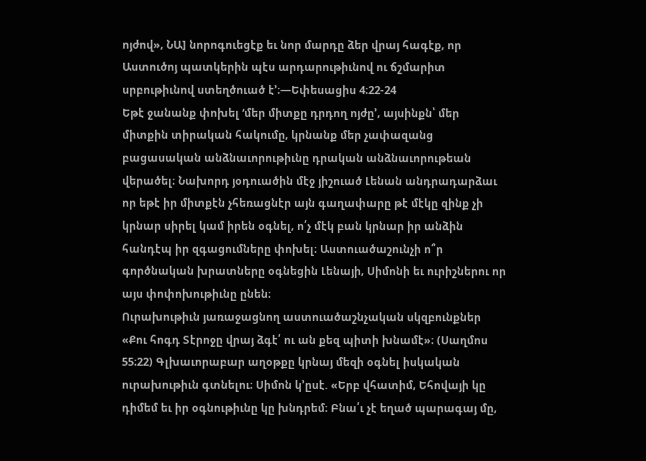ոյժով», ՆԱ] նորոգուեցէք եւ նոր մարդը ձեր վրայ հագէք, որ Աստուծոյ պատկերին պէս արդարութիւնով ու ճշմարիտ սրբութիւնով ստեղծուած է’։—Եփեսացիս 4։22-24
Եթէ ջանանք փոխել ‘մեր միտքը դրդող ոյժը’, այսինքն՝ մեր միտքին տիրական հակումը, կրնանք մեր չափազանց բացասական անձնաւորութիւնը դրական անձնաւորութեան վերածել։ Նախորդ յօդուածին մէջ յիշուած Լենան անդրադարձաւ որ եթէ իր միտքէն չհեռացնէր այն գաղափարը թէ մէկը զինք չի կրնար սիրել կամ իրեն օգնել, ո՛չ մէկ բան կրնար իր անձին հանդէպ իր զգացումները փոխել։ Աստուածաշունչի ո՞ր գործնական խրատները օգնեցին Լենայի, Սիմոնի եւ ուրիշներու որ այս փոփոխութիւնը ընեն։
Ուրախութիւն յառաջացնող աստուածաշնչական սկզբունքներ
«Քու հոգդ Տէրոջը վրայ ձգէ՛ ու ան քեզ պիտի խնամէ»։ (Սաղմոս 55։22) Գլխաւորաբար աղօթքը կրնայ մեզի օգնել իսկական ուրախութիւն գտնելու։ Սիմոն կ’ըսէ. «Երբ վհատիմ, Եհովայի կը դիմեմ եւ իր օգնութիւնը կը խնդրեմ։ Բնա՛ւ չէ եղած պարագայ մը,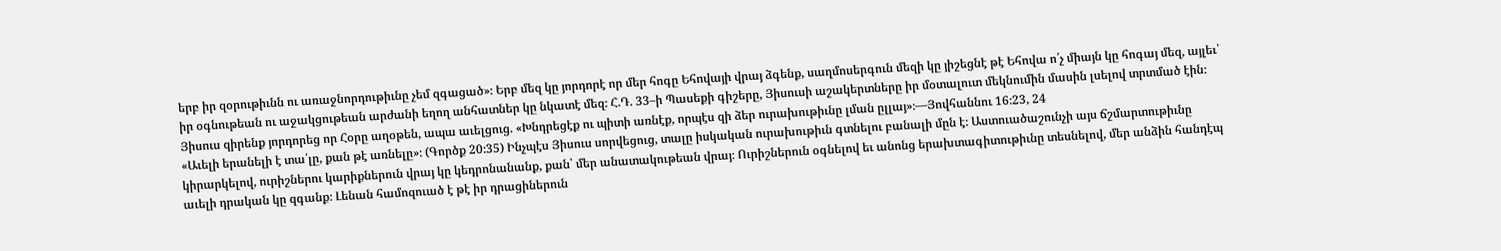երբ իր զօրութիւնն ու առաջնորդութիւնը չեմ զգացած»։ Երբ մեզ կը յորդորէ որ մեր հոգը Եհովայի վրայ ձգենք, սաղմոսերգուն մեզի կը յիշեցնէ թէ Եհովա ո՛չ միայն կը հոգայ մեզ, այլեւ՝ իր օգնութեան ու աջակցութեան արժանի եղող անհատներ կը նկատէ մեզ։ Հ.Դ. 33–ի Պասեքի գիշերը, Յիսուսի աշակերտները իր մօտալուտ մեկնումին մասին լսելով տրտմած էին։ Յիսուս զիրենք յորդորեց որ Հօրը աղօթեն, ապա աւելցուց. «Խնդրեցէք ու պիտի առնէք, որպէս զի ձեր ուրախութիւնը լման ըլլայ»։—Յովհաննու 16։23, 24
«Աւելի երանելի է տա՛լը, քան թէ առնելը»։ (Գործք 20։35) Ինչպէս Յիսուս սորվեցուց, տալը իսկական ուրախութիւն գտնելու բանալի մըն է։ Աստուածաշունչի այս ճշմարտութիւնը կիրարկելով, ուրիշներու կարիքներուն վրայ կը կեդրոնանանք, քան՝ մեր անատակութեան վրայ։ Ուրիշներուն օգնելով եւ անոնց երախտագիտութիւնը տեսնելով, մեր անձին հանդէպ աւելի դրական կը զգանք։ Լենան համոզուած է թէ իր դրացիներուն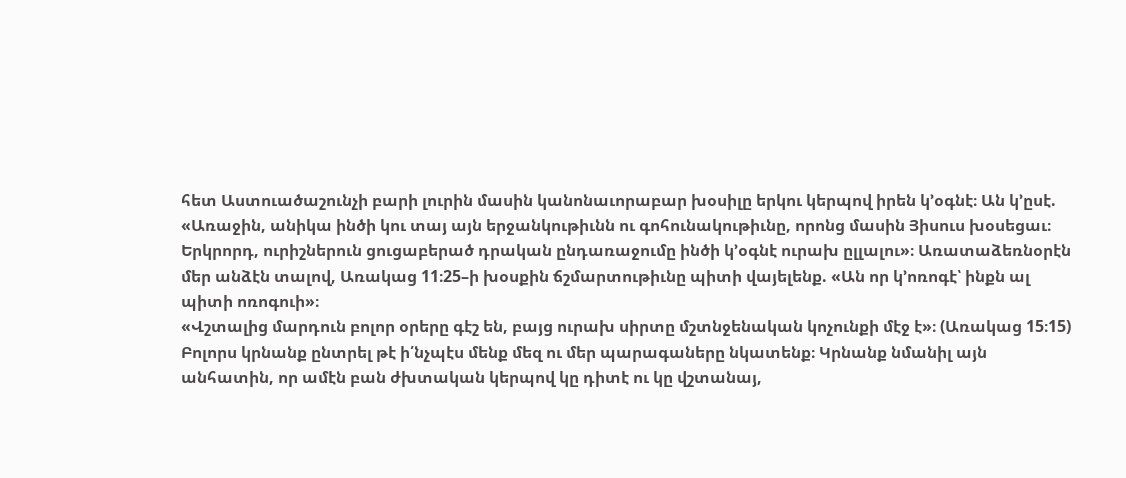հետ Աստուածաշունչի բարի լուրին մասին կանոնաւորաբար խօսիլը երկու կերպով իրեն կ’օգնէ։ Ան կ’ըսէ. «Առաջին, անիկա ինծի կու տայ այն երջանկութիւնն ու գոհունակութիւնը, որոնց մասին Յիսուս խօսեցաւ։ Երկրորդ, ուրիշներուն ցուցաբերած դրական ընդառաջումը ինծի կ’օգնէ ուրախ ըլլալու»։ Առատաձեռնօրէն մեր անձէն տալով, Առակաց 11։25–ի խօսքին ճշմարտութիւնը պիտի վայելենք. «Ան որ կ’ոռոգէ՝ ինքն ալ պիտի ոռոգուի»։
«Վշտալից մարդուն բոլոր օրերը գէշ են, բայց ուրախ սիրտը մշտնջենական կոչունքի մէջ է»։ (Առակաց 15։15) Բոլորս կրնանք ընտրել թէ ի՛նչպէս մենք մեզ ու մեր պարագաները նկատենք։ Կրնանք նմանիլ այն անհատին, որ ամէն բան ժխտական կերպով կը դիտէ ու կը վշտանայ,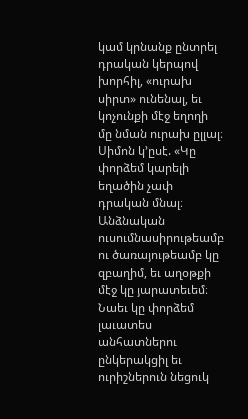կամ կրնանք ընտրել դրական կերպով խորհիլ, «ուրախ սիրտ» ունենալ, եւ կոչունքի մէջ եղողի մը նման ուրախ ըլլալ։ Սիմոն կ’ըսէ. «Կը փորձեմ կարելի եղածին չափ դրական մնալ։ Անձնական ուսումնասիրութեամբ ու ծառայութեամբ կը զբաղիմ, եւ աղօթքի մէջ կը յարատեւեմ։ Նաեւ կը փորձեմ լաւատես անհատներու ընկերակցիլ եւ ուրիշներուն նեցուկ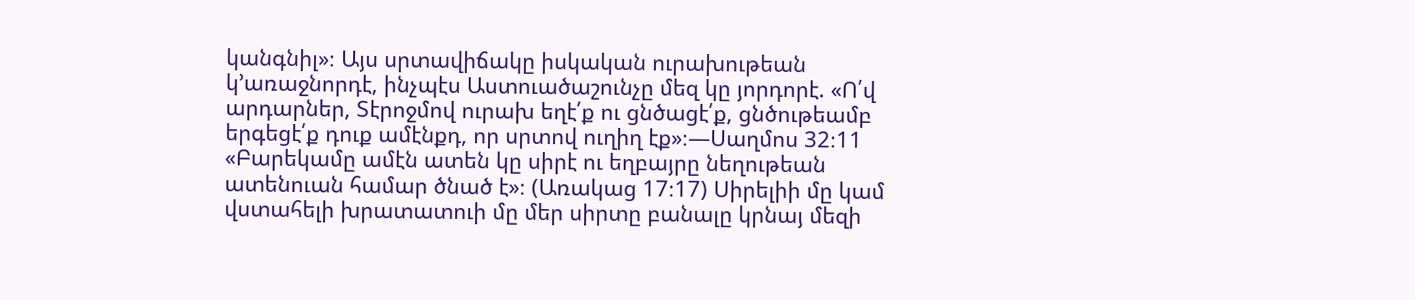կանգնիլ»։ Այս սրտավիճակը իսկական ուրախութեան կ’առաջնորդէ, ինչպէս Աստուածաշունչը մեզ կը յորդորէ. «Ո՛վ արդարներ, Տէրոջմով ուրախ եղէ՛ք ու ցնծացէ՛ք, ցնծութեամբ երգեցէ՛ք դուք ամէնքդ, որ սրտով ուղիղ էք»։—Սաղմոս 32։11
«Բարեկամը ամէն ատեն կը սիրէ ու եղբայրը նեղութեան ատենուան համար ծնած է»։ (Առակաց 17։17) Սիրելիի մը կամ վստահելի խրատատուի մը մեր սիրտը բանալը կրնայ մեզի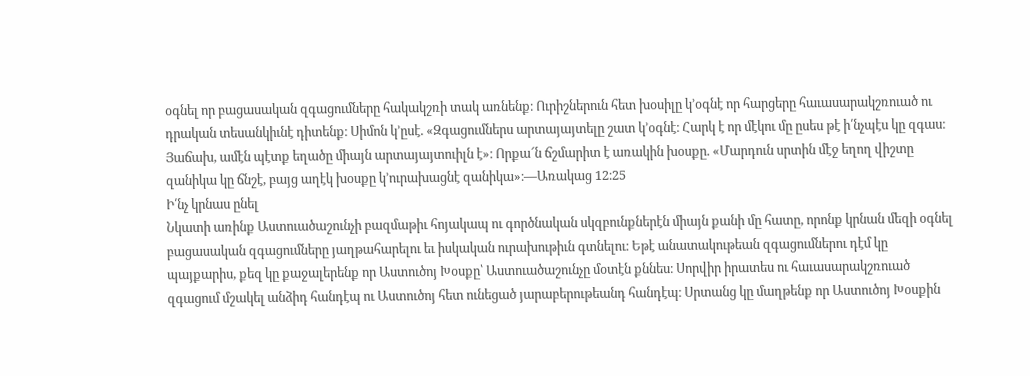օգնել որ բացասական զգացումները հակակշռի տակ առնենք։ Ուրիշներուն հետ խօսիլը կ’օգնէ որ հարցերը հաւասարակշռուած ու դրական տեսանկիւնէ դիտենք։ Սիմոն կ’ըսէ. «Զգացումներս արտայայտելը շատ կ’օգնէ։ Հարկ է որ մէկու մը ըսես թէ ի՛նչպէս կը զգաս։ Յաճախ, ամէն պէտք եղածը միայն արտայայտուիլն է»։ Որքա՜ն ճշմարիտ է առակին խօսքը. «Մարդուն սրտին մէջ եղող վիշտը զանիկա կը ճնշէ, բայց աղէկ խօսքը կ’ուրախացնէ զանիկա»։—Առակաց 12։25
Ի՛նչ կրնաս ընել
Նկատի առինք Աստուածաշունչի բազմաթիւ հոյակապ ու գործնական սկզբունքներէն միայն քանի մը հատը, որոնք կրնան մեզի օգնել բացասական զգացումները յաղթահարելու եւ իսկական ուրախութիւն գտնելու։ Եթէ անատակութեան զգացումներու դէմ կը պայքարիս, քեզ կը քաջալերենք որ Աստուծոյ Խօսքը՝ Աստուածաշունչը մօտէն քննես։ Սորվիր իրատես ու հաւասարակշռուած զգացում մշակել անձիդ հանդէպ ու Աստուծոյ հետ ունեցած յարաբերութեանդ հանդէպ։ Սրտանց կը մաղթենք որ Աստուծոյ Խօսքին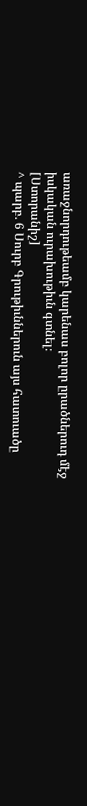առաջնորդութեամբ կարենաս բոլոր ըրածներուդ մէջ իսկական ուրախութիւն գտնել։
[Ստորանիշ]
^ պարբ. 6 Սուրբ Գրութիւններուն այս հատուածը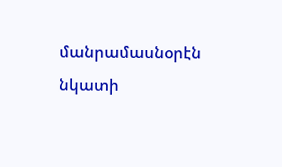մանրամասնօրէն նկատի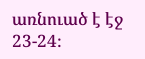առնուած է էջ 23-24։